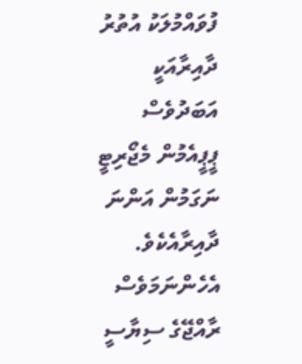ފުވައްމުލަކު އުތުރު ދާއިރާއަކީ އަބަދުވެސް ޕީޕީއެމުން މެޖޯރިޓީ ނަގަމުން އަންނަ ދާއިރާއެކެވެ. އެހެންނަމަވެސް ރާއްޖޭގެ ސިޔާސީ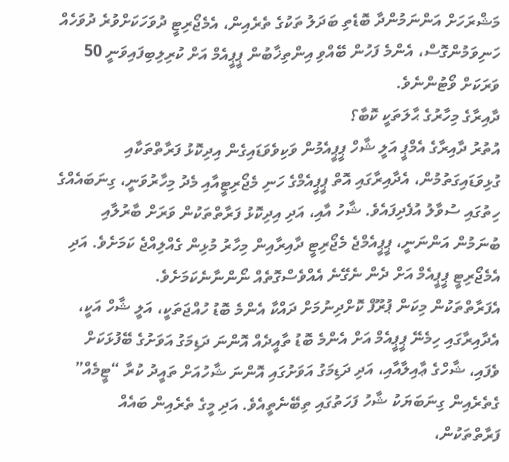މަޝްރަހަށް އަންނަމުންދާ ބޮޑެތި ބަދަލު ތަކުގެ ތެރެއިން، އެމެޖޯރިޓީ ދުވަހަކަށްވުރެ ދުވަހެއް ހަނިވަމުންގޮސް، އެންމެ ފަހުން ބޭއްވި އިންތިޚާބުން ޕީޕީއެމް އަށް ކުރިލިބިފައިވަނީ 50 ވަރަކަށް ވޯޓުންނެވެ.
ދާއިރާގެ މިހާރުގެ ޙާލަތަކީ ކޮބާ؟
އުތުރު ދާއިރާގެ އެމްޕީ އަލީ ޝާހް ޕީޕީއެމުން ވަކިވެވަޑައިގެން އިދިކޮޅު ފަރާތްތަކާއި ގުޅިވަޑައިގަތުމުން، އެދާއިރާގައި އޮތް ޕީޕީއެމްގެ ހަނި މެޖޯރިޓީއާއި މެދު މިހާރުވަނީ، ގިނަބައެއްގެ ހިތުގައި ސުވާލު އުފެދިފައެވެ. ޝާހު އާއި، އަދި އިދިކޮޅު ފަރާތްތަކުން ވަރަށް ބާރުލާއި ބުނަމުން އަންނަނީ، ޕީޕީއެމްޖެ މެޖޯރިޓީ ދާއިރާއިން މިހާރު މުޅިން ގެއްލިއްޖެ ކަމަށެވެ. އަދި އެމެޖޯރިޓީ ޕީޕީއެމް އަށް ދެން ނެގޭނެ އެއްވެސްގޮތެއް ނޯންނާނެކަމަށެވެ.
އެފަރާތްތަކުން މިކަން ޕުރޫފް ކޮށްދިނުމަށް ދައްކާ އެންމެ ބޮޑު ހުއްޖަތަކީ، އަލީ ޝާހް އަކީ، އެދާއިރާގައި ހިމެނޭ ޕީޕީއެމް އަށް އެންމެ ބޮޑު ތާއީދެއް އޮންނަ ދަޑިމަގު އަވަށުގެ ބޭފުޅަކަށް ވެފައި، ޝާހްގެ ޢާއިލާއާއި، އަދި ދަޑިމަގު އަވަށުގައި އޮންނަ ޝާހުއަށް ތައީދު ކުރާ “ޓީމެއް” ގެތެރެއިން ގިނަބަޔަކު ޝާހު ފަހަތުގައި ތިބޭނެތީއެވެ. އަދި މީގެ ތެރެއިން ބައެއް ފަރާތްތަކުން،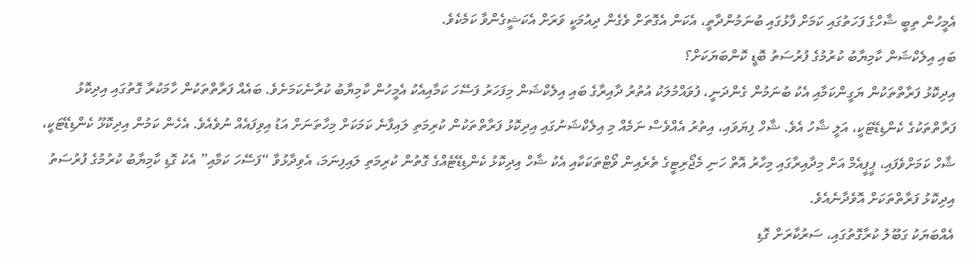އެމީހުން ތިބީ ޝާހްގެ ފަހަތުގައި ކަމަށް ފާޅުގައި ބުނަމުންދާތީ، އެކަން އެގޮތަށް ވެގެން ދިއުމަކީ ވަރަށް އެކަޝީގެންވާ ކަމެކެވެ.
ބައި އިލެކްޝަން ކާމިޔާބު ކުރުމުގެ ފުރުސަތު ބޮޑީ ކޮންބަޔަކަށް؟
އިދިކޮޅު ފަރާތްތަކުން ޔަގީންކަމާއި އެކު ބުނަމުން ގެންދަނީ، ފުވައްމުލަކު އުތުރު ދާއިރާގެ ބައި އިލެކްޝަން މިފަހަރު ފަސޭހަ ކަމާއިއެކު އެމީހުން ކާމިޔާބު ކުރާނެކަމަށެވެ. ބައެއް ފަރާތްތަކުން ހާމަކުރާ ގޮތުގައި އިދިކޮޅު ފަރާތްތަކުގެ ކެންޑިޑޭޓަކީ، އަލީ ޝާހު އެވެ. ޝާހް ފިޔަވައި، އިތުރު އެއްވެސް ނަމެއް މި އިލެކްޝަނުގައި އިދިކޮޅު ފަރާތްތަކުން ކުރިމަތި ލައިފާނެ ކަމަކަށް މިހާތަނަށް އަޑު އިވިފައެއް ނުވެއެވެ. އެހެން ކަމުން އިދިކޮޅޫ ކެންޑިޑޭޓަކީ، ޝާހް ކަމަށްވެފައި، ޕީޕީއެމް އަށް މިދާއިރާގައި މިހާރު އޮތް ހަނި މެޖޯރިޓީގެ ތެރެއިން ވޯޓްތަކަކާއި އެކު ޝާހް އިދިކޮޅު ކެންޑިޑޭޓެއްގެ ގޮތުން ކުރިމަތި ލައިފިނަމަ، އެވިދާޅުވާ “ފަސޭހަ ކަމާއި” އެކު ގޮޑި ކާމިޔާބު ކުރުމުގެ ފުރުސަތު އިދިކޮޅު ފަރާތްތަކަށް އޮވެދާނެއެވެ.
އެއްބަޔަކު ގަބޫލު ކުރާގޮތުގައި، ސަރުކާރަށް ގޮޑި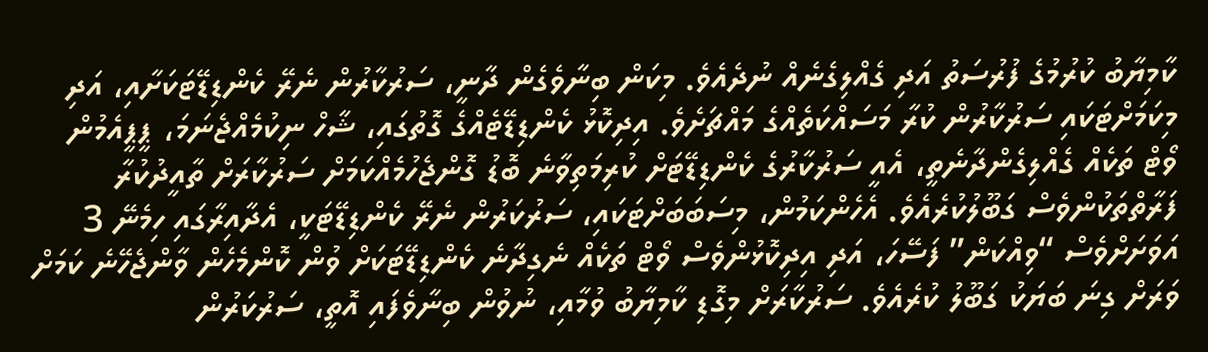ކާމިޔާބު ކުރުމުގެ ފުރުސަތު އަދި ގެއްލިގެނެއް ނުދެއެވެ. މިކަން ބިނާވެގެން ދާނީ، ސަރުކާރުން ނެރޭ ކެންޑިޑޭޓަކަށާއި، އަދި މިކަމަށްޓަކައި ސަރުކާރުން ކުރާ މަސައްކަތެއްގެ މައްޗަށެވެ. އިދިކޮޅު ކެންޑިޑޭޓެއްގެ ގޮތުގައި، ޝާހް ނިކުމެއްޖެނަމަ، ޕީޕީއެމުން ވޯޓް ތަކެއް ގެއްލިގެންދާނެތީ، އެއީ ސަރުކާރުގެ ކެންޑިޑޭޓަށް ކުރިމަތިވާނެ ބޮޑު ގޮންޖެހުމެއްކަމަށް ސަރުކާރަށް ތާއީދުކުރާ ފަރާތްތަކުންވެސް ގަބޫލުކުރެއެވެ. އެހެންކަމުން، މިސަބަބަށްޓަކައި، ސަރުކަރުން ނެރޭ ކެންޑިޑޭޓަކީ، އެދާއިރާގައި ހިމެނޭ 3 އަވަށަށްވެސް “ވިއްކަން” ފަސޭހަ، އަދި އިދިކޮޅުންވެސް ވޯޓް ތަކެއް ނެގިދާނެ ކެންޑިޑޭޓަކަށް ވުން ކޮންމެހެން ވާންޖެހޭނެ ކަމަށް ވަރަށް ގިނަ ބަޔަކު ގަބޫލު ކުރެއެވެ. ސަރުކާރަށް މިގޮޑި ކާމިޔާބު ވުމާއި، ނުވުން ބިނާވެފައި އޮތީ، ސަރުކަރުން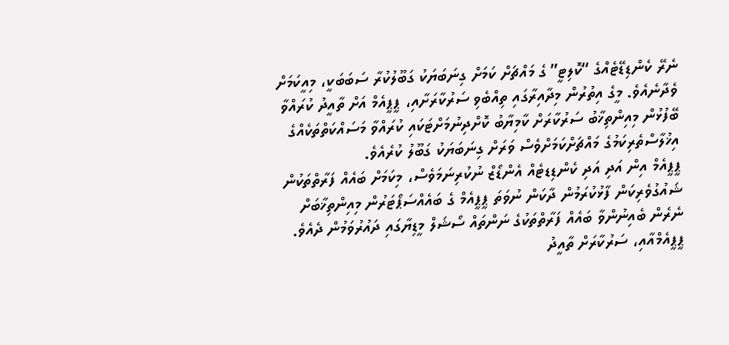ނެރޭ ކެންޑިޑޭޓެއްގެ “ކޮލިޓީ” ގެ މައްޗަށް ކަމަށް ގިނަބަޔަކު ގަބޫލުކުރާ ސަބަބަކީ، މިއީކަމަށް ވެދާނެއެވެ. މީގެ އިތުރުން މިދާއިރާގައި ތިއްބެވި ސަރުކާރަށާއި، ޕީޕީއެމް އަށް ތާއީދު ކުރައްވާ ބޭފުޅުން މިއިންތިޚާބު ސަރުކާރަށް ކާމިޔާބު ކޮށްދިނުމަށްޓަކައި ކުރައްވާ މަސައްކަތްތަކެއްގެ އިޚުލާސްތެރިކަމުގެ މައްޗަށްކަމަށްވެސް ވަރަށް ގިނަބަޔަކު ގަބޫލު ކުރެއެވެ.
ޕީޕީއެމް އިން އަދި އަދި ކެންޑިޑޓެއް އެންޑޯޒް ނުކުރިނަމަވެސް، މިކަމަށް ބައެއް ފަރާތްތަކުން ޝައުގުވެރިކަން ފާޅުކުރަމުން ދާކަން ނުވަތަ ޕީޕީއެމް ގެ ބައެއްސަޕޯޓަރުން މިއިންތިޚާބަށް ނެރެން ބެއިނުންވާ ބައެއް ފަރާތްތަކުގެ ނަންތައް ސޯޝަލް މީޑިޔާގައި ދައުރުވަމުން ދެއެވެ. ޕީޕީއެމްއާއި، ސަރުކާރަށް ތާއީދު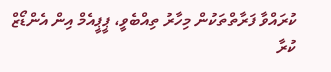ކުރައްވާ ފަރާތްތަކުން މިހާރު ތިއްބެވީ، ޕީޕީއެމް އިން އެންޑޯޒް ކުރާ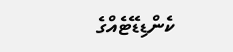ކެންޑިޑޭޓެއްގެ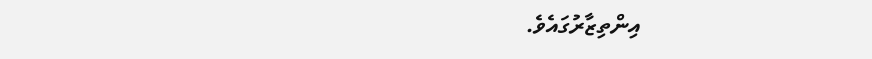އިންތިޒާރުގައެވެ.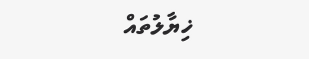ޚިޔާލުތައް